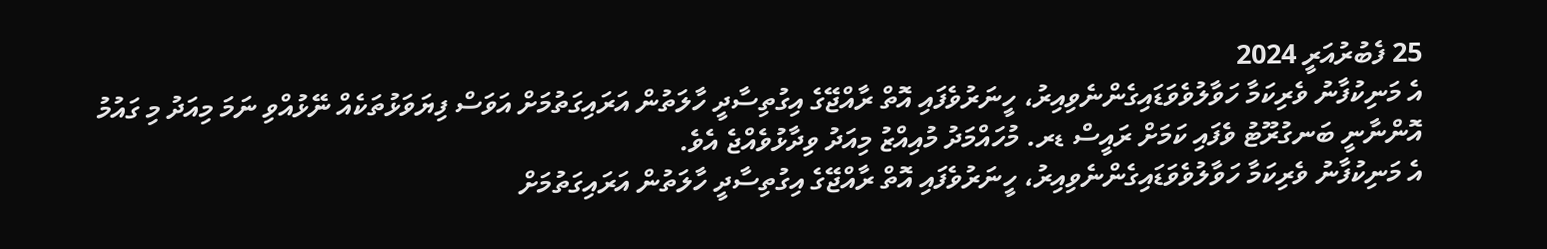25 ފެބުރުއަރީ 2024
އެ މަނިކުފާނު ވެރިކަމާ ހަވާލުވެވަޑައިގެންނެވިއިރު، ހީނަރުވެފައި އޮތް ރާއްޖޭގެ އިގުތިސާދީ ހާލަތުން އަރައިގަތުމަށް އަވަސް ފިޔަވަޅުތަކެއް ނޭޅުއްވި ނަމަ މިއަދު މި ގައުމު އޮންނާނީ ބަނގުރޫޓު ވެފައި ކަމަށް ރައީސް ޑރ. މުހައްމަދު މުއިއްޒު މިއަދު ވިދާޅުވެއްޖެ އެވެ.
އެ މަނިކުފާނު ވެރިކަމާ ހަވާލުވެވަޑައިގެންނެވިއިރު، ހީނަރުވެފައި އޮތް ރާއްޖޭގެ އިގުތިސާދީ ހާލަތުން އަރައިގަތުމަށް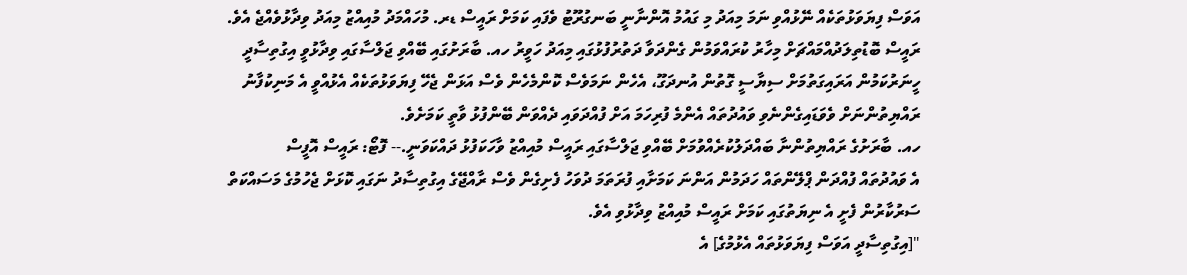އަވަސް ފިޔަވަޅުތަކެއް ނޭޅުއްވި ނަމަ މިއަދު މި ގައުމު އޮންނާނީ ބަނގުރޫޓު ވެފައި ކަމަށް ރައީސް ޑރ. މުހައްމަދު މުއިއްޒު މިއަދު ވިދާޅުވެއްޖެ އެވެ.
ރައީސް ބޮޑުތިލަދުއްމައްޗަށް މިހާރު ކުރައްވަމުން ގެންދަވާ ދަތުރުފުޅުގައި މިއަދު ހަވީރު ހއ. ބާރަށުގައި ބޭއްވި ޖަލްސާގައި ވިދާޅުވީ އިގުތިސާދީ ހީނަރުކަމުން އަރައިގަތުމަށް ސިޔާސީ ގޮތުން އުނދަގޫ، އެހެން ނަމަވެސް ކޮންމެހެން ވެސް އަޅަން ޖެހޭ ފިޔަވަޅުތަކެއް އެޅުއްވީ އެ މަނިކުފާނު ރައްޔިތުންނަށް ވެވަޑައިގެންނެވި ވައުދުތައް އެންމެ ފުރިހަމަ އަށް ފުއްދަވައި ދެއްވަން ބޭންފުޅު ވާތީ ކަމަށެވެ.
ހއ. ބާރަށުގެ ރައްޔިތުންނާ ބައްދަލުކުރެއްވުމަށް ބޭއްވި ޖަލްސާގައި ރައީސް މުއިއްޒު ވާހަކަފުޅު ދައްކަވަނީ.-- ފޮޓޯ: ރައީސް އޮފީސް
އެ ވައުދުތައް ފުއްދަން ޕްލޭންތައް ހަދަމުން އަންނަ ކަމަށާއި ފުރަތަމަ ދުވަހު ފެށިގެން ވެސް ރާއްޖޭގެ އިގުތިސާދު ނަގައި ކޮޅަށް ޖެހުމުގެ މަސައްކަތް ސަރުކާރުން ފެށީ އެ ނިޔަތުގައި ކަމަށް ރައީސް މުއިއްޒު ވިދާޅުވި އެވެ.
"[އިގުތިސާދީ އަވަސް ފިޔަވަޅުތައް އެޅުމުގެ] އެ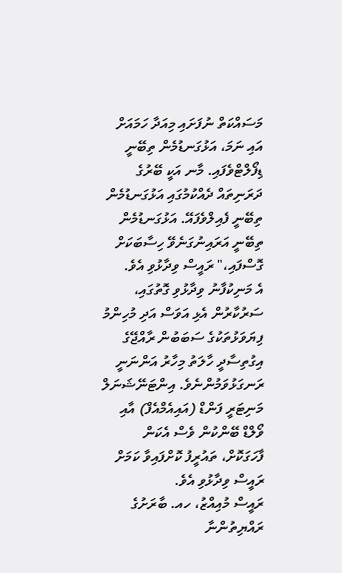މަސައްކަތް ނުފަށައި މިއަދާ ހަމައަށް އައި ނަމަ، އަޅުގަނޑުމެން ތިބޭނީ ޑިފޯލްޓްވެފައި. މާނ އަކީ ބޭރުގެ ދަރަނިތައް ދެއްކުމުގައި އަޅުގަނޑުމެން ތިބޭނީ ފެއިލްވެފައޭ. އަޅުގަނޑުމެން ތިބޭނީ އަރައިނުގަނެވޭ ހިސާބަކަށް ގޮސްފައި،" ރައީސް ވިދާޅުވި އެވެ.
އެ މަނިކުފާނު ވިދާޅުވި ގޮތުގައި، ސަރުކާރުން އެޅި އަވަސް އަދި މުހިންމު ފިޔަވަޅުތަކުގެ ސަބަބުން ރާއްޖޭގެ އިގުތިސާދީ ހާލަތު މިހާރު އަންނަނީ ރަނގަޅުވަމުންނެވެ. އިންޓަނޭޝަނަލް މަނިޓަރީ ފަންޑް (އައިއެމްއެފް) އާއި ވޯލްޑް ބޭންކުން ވެސް އެކަން ފާހަގަކޮށް، ތައުރީފު ކޮށްފައިވާ ކަމަށް ރައީސް ވިދާޅުވި އެވެ.
ރައީސް މުއިއްޒު، ހއ. ބާރަށުގެ ރައްޔިތުންނާ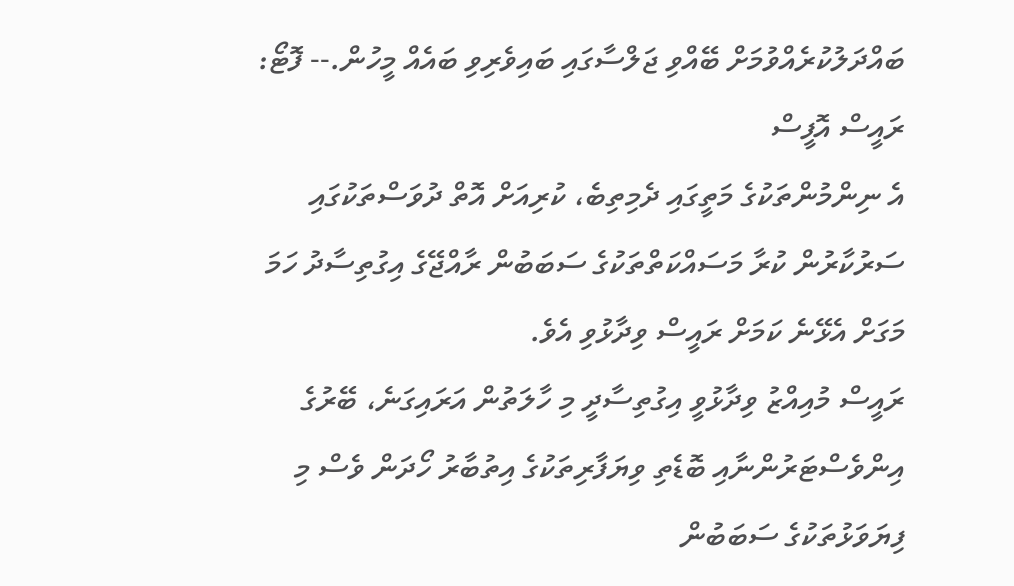ބައްދަލުކުރެއްވުމަށް ބޭއްވި ޖަލްސާގައި ބައިވެރިވި ބައެއް މީހުން.-- ފޮޓޯ: ރައީސް އޮފީސް
އެ ނިންމުންތަކުގެ މަތީގައި ދެމިތިބެ، ކުރިއަށް އޮތް ދުވަސްތަކުގައި ސަރުކާރުން ކުރާ މަސައްކަތްތަކުގެ ސަބަބުން ރާއްޖޭގެ އިގުތިސާދު ހަމަ މަގަށް އެޅޭނެ ކަމަށް ރައީސް ވިދާޅުވި އެވެ.
ރައީސް މުއިއްޒު ވިދާޅުވީ އިގުތިސާދީ މި ހާލަތުން އަރައިގަނެ، ބޭރުގެ އިންވެސްޓަރުންނާއި ބޮޑެތި ވިޔަފާރިތަކުގެ އިތުބާރު ހޯދަން ވެސް މި ފިޔަވަޅުތަކުގެ ސަބަބުން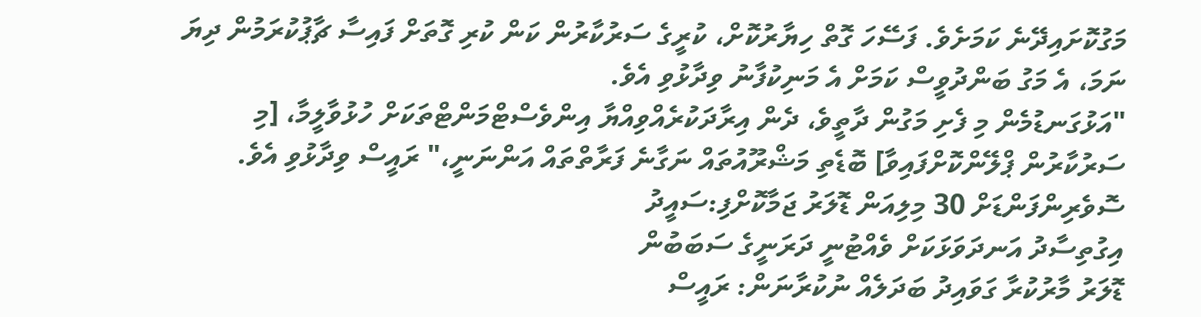މަގުކޮށައިދޭނެ ކަމަށެވެ. ފަސޭހަ ގޮތް ހިޔާރުކޮށް، ކުރީގެ ސަރުކާރުން ކަން ކުރި ގޮތަށް ފައިސާ ޗާޕުކުރަމުން ދިޔަ ނަމަ، އެ މަގު ބަންދުވީސް ކަމަށް އެ މަނިކުފާނު ވިދާޅުވި އެވެ.
"އަޅުގަނޑުމެން މި ފެށި މަގުން ދާތީވެ، ދެން އިރާދަކުރެއްވިއްޔާ އިންވެސްޓްމަންޓްތަކަށް ހުޅުވާލީމާ، [މި ސަރުކާރުން ޕްލޭންކޮށްފައިވާ] ބޮޑެތި މަޝްރޫއުތައް ނަގާނެ ފަރާތްތައް އަންނަނީ،" ރައީސް ވިދާޅުވި އެވެ.
ސޮވެރިންފަންޑަށް 30 މިލިއަން ޑޮލަރު ޖަމާކޮށްފި:ސައީދު
އިގުތިސާދު އަނދަވަޅަކަށް ވެއްޓުނީ ދަރަނީގެ ސަބަބުން
ޑޮލަރު މާރުކުރާ ގަވައިދު ބަދަލެއް ނުކުރާނަން: ރައީސް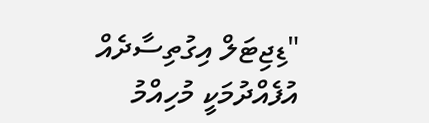"ޑިޖިޓަލް އިގުތިސާދެއް އުފެއްދުމަކީ މުހިއްމު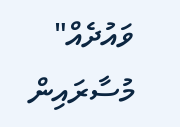ވައުދެއް"
މުސާރައިން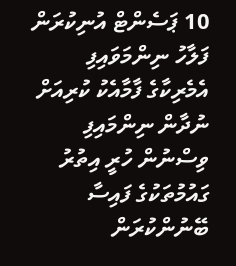10 ޕަސެންޓް އުނިކުރަން ފަލާހު ނިންމަވައިފި
އެމެރިކާގެ ފާމާއެކު ކުރިއަށް ނުދާން ނިންމައިފި
ވިސްނުން ހުރީ އިތުރު ގައުމުތަކުގެ ފައިސާ ބޭނުންކުރަން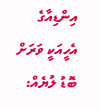އިންޑިއާގެ އެހީއަކީ ވަރަށް ބޮޑު ލުޔެއް: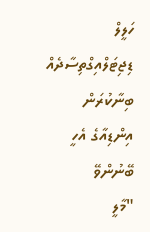ހަލީލް
ޑިޖިޓަލްއިގްތިސާދެއް ބިނާކުރަން އިންޑިއާގެ އެހީ ބޭނުންވޭ
"މާލީ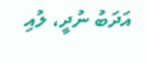އަދަބު ނުދީ، ލުއި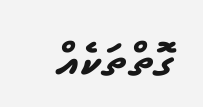ގޮތްތަކެއް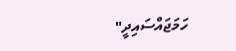ހަމަޖައްސައިދީ"